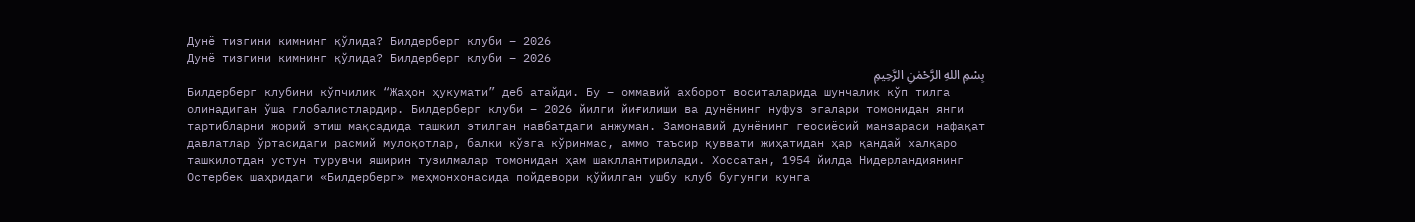Дунё тизгини кимнинг қўлида? Билдерберг клуби – 2026
Дунё тизгини кимнинг қўлида? Билдерберг клуби – 2026
بِسْمِ اللهِ الرَّحْمٰنِ الرَّحِيمِ
Билдерберг клубини кўпчилик “Жаҳон ҳукумати” деб атайди. Бу – оммавий ахборот воситаларида шунчалик кўп тилга олинадиган ўша глобалистлардир. Билдерберг клуби – 2026 йилги йиғилиши ва дунёнинг нуфуз эгалари томонидан янги тартибларни жорий этиш мақсадида ташкил этилган навбатдаги анжуман. Замонавий дунёнинг геосиёсий манзараси нафақат давлатлар ўртасидаги расмий мулоқотлар, балки кўзга кўринмас, аммо таъсир қуввати жиҳатидан ҳар қандай халқаро ташкилотдан устун турувчи яширин тузилмалар томонидан ҳам шакллантирилади. Хоссатан, 1954 йилда Нидерландиянинг Остербек шаҳридаги «Билдерберг» меҳмонхонасида пойдевори қўйилган ушбу клуб бугунги кунга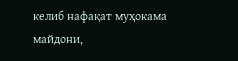келиб нафақат муҳокама майдони,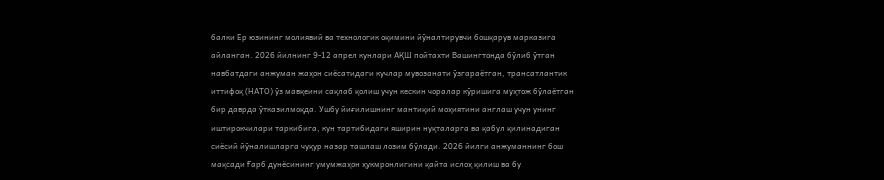балки Ер юзининг молиявий ва технологик оқимини йўналтирувчи бошқарув марказига айланган. 2026 йилнинг 9-12 апрел кунлари АҚШ пойтахти Вашингтонда бўлиб ўтган навбатдаги анжуман жаҳон сиёсатидаги кучлар мувозанати ўзгараётган, трансатлантик иттифоқ (НАТО) ўз мавқеини сақлаб қолиш учун кескин чоралар кўришига муҳтож бўлаётган бир даврда ўтказилмоқда. Ушбу йиғилишнинг мантиқий моҳиятини англаш учун унинг иштирокчилари таркибига, кун тартибидаги яширин нуқталарга ва қабул қилинадиган сиёсий йўналишларга чуқур назар ташлаш лозим бўлади. 2026 йилги анжуманнинг бош мақсади Ғарб дунёсининг умумжаҳон ҳукмронлигини қайта ислоҳ қилиш ва бу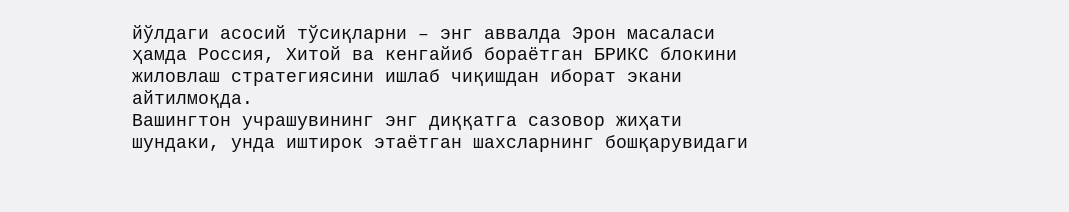йўлдаги асосий тўсиқларни – энг аввалда Эрон масаласи ҳамда Россия, Хитой ва кенгайиб бораётган БРИКС блокини жиловлаш стратегиясини ишлаб чиқишдан иборат экани айтилмоқда.
Вашингтон учрашувининг энг диққатга сазовор жиҳати шундаки, унда иштирок этаётган шахсларнинг бошқарувидаги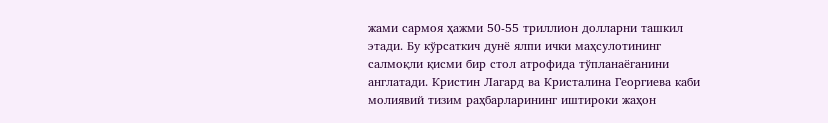жами сармоя ҳажми 50-55 триллион долларни ташкил этади. Бу кўрсаткич дунё ялпи ички маҳсулотининг салмоқли қисми бир стол атрофида тўпланаёганини англатади. Кристин Лагард ва Кристалина Георгиева каби молиявий тизим раҳбарларининг иштироки жаҳон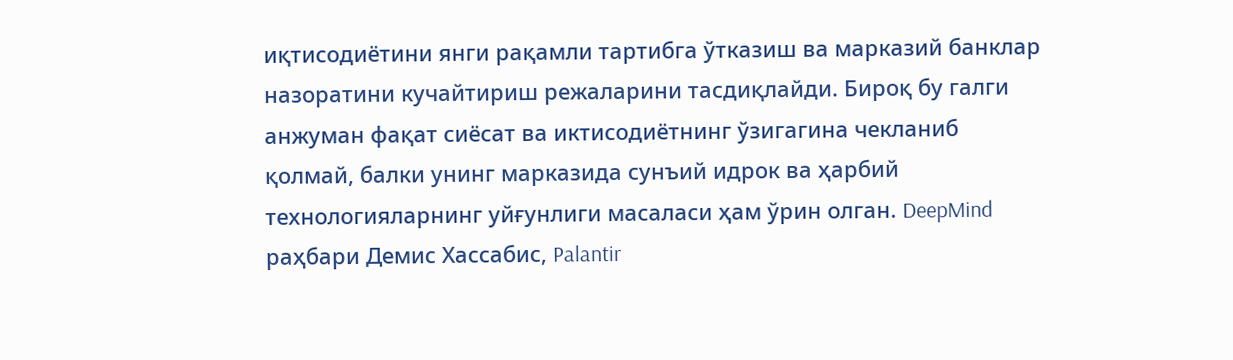иқтисодиётини янги рақамли тартибга ўтказиш ва марказий банклар назоратини кучайтириш режаларини тасдиқлайди. Бироқ бу галги анжуман фақат сиёсат ва иктисодиётнинг ўзигагина чекланиб қолмай, балки унинг марказида сунъий идрок ва ҳарбий технологияларнинг уйғунлиги масаласи ҳам ўрин олган. DeepMind раҳбари Демис Хассабис, Palantir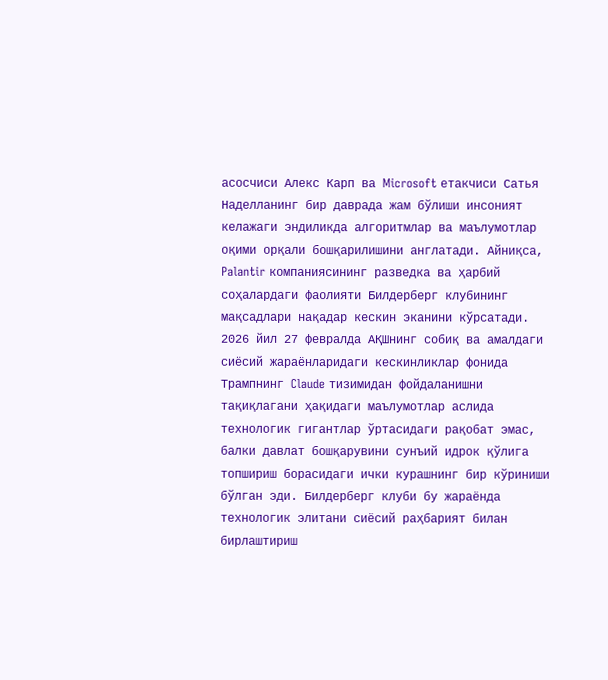асосчиси Алекс Карп ва Microsoft етакчиси Сатья Наделланинг бир даврада жам бўлиши инсоният келажаги эндиликда алгоритмлар ва маълумотлар оқими орқали бошқарилишини англатади. Айниқса, Palantir компаниясининг разведка ва ҳарбий соҳалардаги фаолияти Билдерберг клубининг мақсадлари нақадар кескин эканини кўрсатади. 2026 йил 27 февралда АҚШнинг собиқ ва амалдаги сиёсий жараёнларидаги кескинликлар фонида Трампнинг Claude тизимидан фойдаланишни тақиқлагани ҳақидаги маълумотлар аслида технологик гигантлар ўртасидаги рақобат эмас, балки давлат бошқарувини сунъий идрок қўлига топшириш борасидаги ички курашнинг бир кўриниши бўлган эди. Билдерберг клуби бу жараёнда технологик элитани сиёсий раҳбарият билан бирлаштириш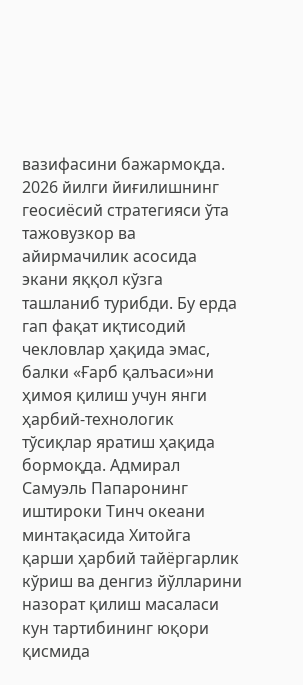вазифасини бажармоқда.
2026 йилги йиғилишнинг геосиёсий стратегияси ўта тажовузкор ва айирмачилик асосида экани яққол кўзга ташланиб турибди. Бу ерда гап фақат иқтисодий чекловлар ҳақида эмас, балки «Ғарб қалъаси»ни ҳимоя қилиш учун янги ҳарбий-технологик тўсиқлар яратиш ҳақида бормоқда. Адмирал Самуэль Папаронинг иштироки Тинч океани минтақасида Хитойга қарши ҳарбий тайёргарлик кўриш ва денгиз йўлларини назорат қилиш масаласи кун тартибининг юқори қисмида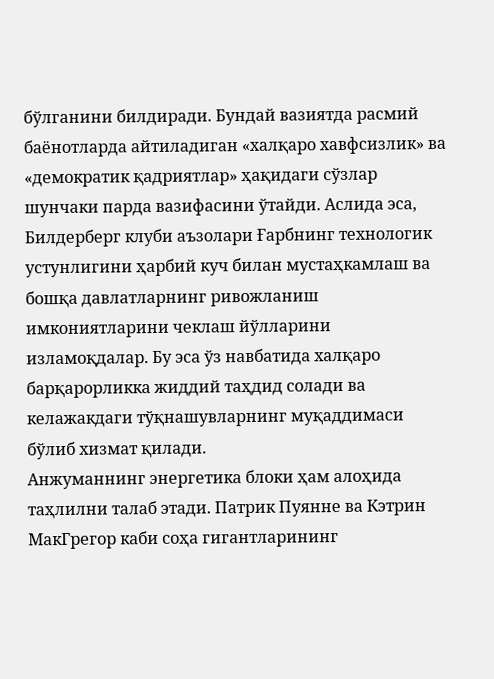бўлганини билдиради. Бундай вазиятда расмий баёнотларда айтиладиган «халқаро хавфсизлик» ва «демократик қадриятлар» ҳақидаги сўзлар шунчаки парда вазифасини ўтайди. Аслида эса, Билдерберг клуби аъзолари Ғарбнинг технологик устунлигини ҳарбий куч билан мустаҳкамлаш ва бошқа давлатларнинг ривожланиш имкониятларини чеклаш йўлларини изламоқдалар. Бу эса ўз навбатида халқаро барқарорликка жиддий таҳдид солади ва келажакдаги тўқнашувларнинг муқаддимаси бўлиб хизмат қилади.
Анжуманнинг энергетика блоки ҳам алоҳида таҳлилни талаб этади. Патрик Пуянне ва Кэтрин МакГрегор каби соҳа гигантларининг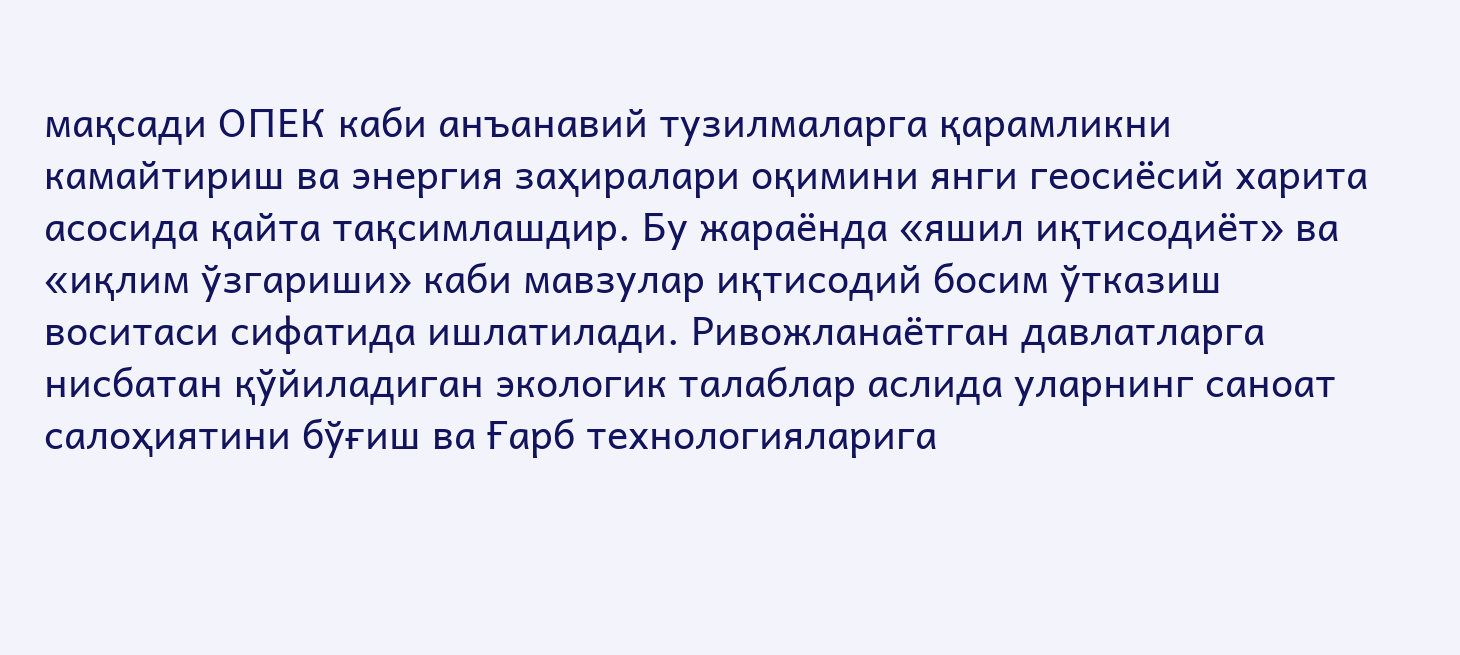мақсади ОПЕК каби анъанавий тузилмаларга қарамликни камайтириш ва энергия заҳиралари оқимини янги геосиёсий харита асосида қайта тақсимлашдир. Бу жараёнда «яшил иқтисодиёт» ва «иқлим ўзгариши» каби мавзулар иқтисодий босим ўтказиш воситаси сифатида ишлатилади. Ривожланаётган давлатларга нисбатан қўйиладиган экологик талаблар аслида уларнинг саноат салоҳиятини бўғиш ва Ғарб технологияларига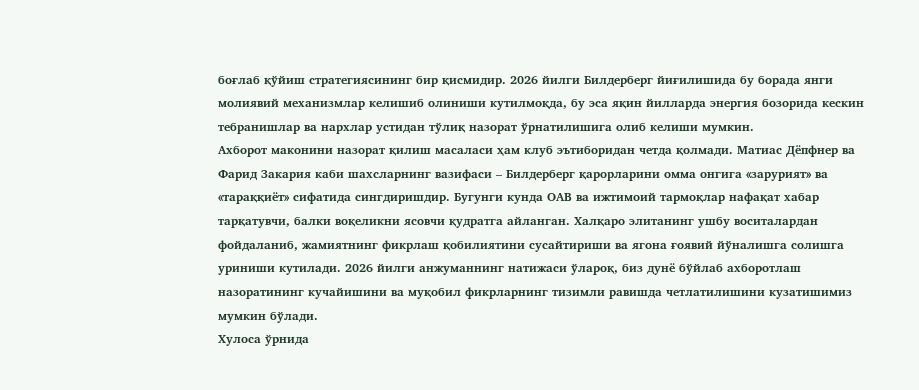боғлаб қўйиш стратегиясининг бир қисмидир. 2026 йилги Билдерберг йиғилишида бу борада янги молиявий механизмлар келишиб олиниши кутилмоқда, бу эса яқин йилларда энергия бозорида кескин тебранишлар ва нархлар устидан тўлиқ назорат ўрнатилишига олиб келиши мумкин.
Ахборот маконини назорат қилиш масаласи ҳам клуб эътиборидан четда қолмади. Матиас Дёпфнер ва Фарид Закария каби шахсларнинг вазифаси – Билдерберг қарорларини омма онгига «зарурият» ва «тараққиёт» сифатида сингдиришдир. Бугунги кунда ОАВ ва ижтимоий тармоқлар нафақат хабар тарқатувчи, балки воқеликни ясовчи қудратга айланган. Халқаро элитанинг ушбу воситалардан фойдаланиб, жамиятнинг фикрлаш қобилиятини сусайтириши ва ягона ғоявий йўналишга солишга уриниши кутилади. 2026 йилги анжуманнинг натижаси ўлароқ, биз дунё бўйлаб ахборотлаш назоратининг кучайишини ва муқобил фикрларнинг тизимли равишда четлатилишини кузатишимиз мумкин бўлади.
Хулоса ўрнида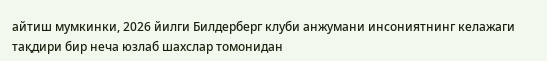айтиш мумкинки, 2026 йилги Билдерберг клуби анжумани инсониятнинг келажаги тақдири бир неча юзлаб шахслар томонидан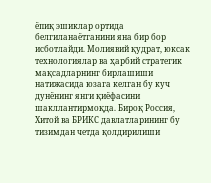ёпиқ эшиклар ортида белгиланаётганини яна бир бор исботлайди. Молиявий қудрат, юксак технологиялар ва ҳарбий стратегик мақсадларнинг бирлашиши натижасида юзага келган бу куч дунёнинг янги қиёфасини шакллантирмоқда. Бироқ Россия, Хитой ва БРИКС давлатларининг бу тизимдан четда қолдирилиши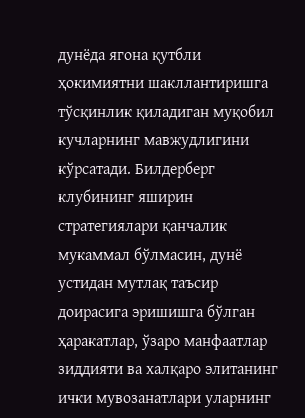дунёда ягона қутбли ҳокимиятни шакллантиришга тўсқинлик қиладиган муқобил кучларнинг мавжудлигини кўрсатади. Билдерберг клубининг яширин стратегиялари қанчалик мукаммал бўлмасин, дунё устидан мутлақ таъсир доирасига эришишга бўлган ҳаракатлар, ўзаро манфаатлар зиддияти ва халқаро элитанинг ички мувозанатлари уларнинг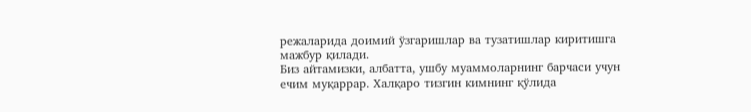режаларида доимий ўзгаришлар ва тузатишлар киритишга мажбур қилади.
Биз айтамизки, албатта, ушбу муаммоларнинг барчаси учун ечим муқаррар. Халқаро тизгин кимнинг қўлида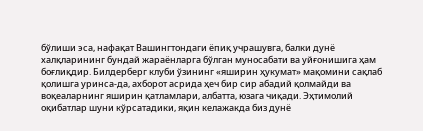бўлиши эса, нафақат Вашингтондаги ёпиқ учрашувга, балки дунё халқларининг бундай жараёнларга бўлган муносабати ва уйғонишига ҳам боғлиқдир. Билдерберг клуби ўзининг «яширин ҳукумат» мақомини сақлаб қолишга уринса-да, ахборот асрида ҳеч бир сир абадий қолмайди ва воқеаларнинг яширин қатламлари, албатта, юзага чиқади. Эҳтимолий оқибатлар шуни кўрсатадики, яқин келажакда биз дунё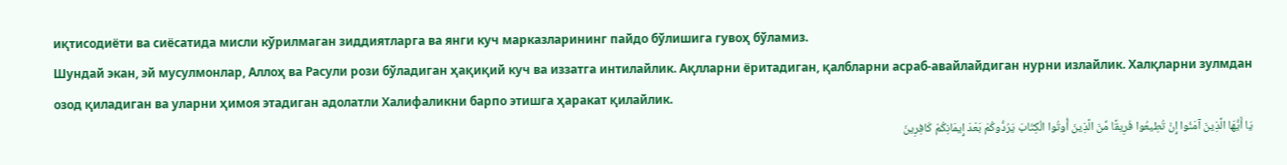иқтисодиёти ва сиёсатида мисли кўрилмаган зиддиятларга ва янги куч марказларининг пайдо бўлишига гувоҳ бўламиз.
Шундай экан, эй мусулмонлар, Аллоҳ ва Расули рози бўладиган ҳақиқий куч ва иззатга интилайлик. Ақлларни ёритадиган, қалбларни асраб-авайлайдиган нурни излайлик. Халқларни зулмдан озод қиладиган ва уларни ҳимоя этадиган адолатли Халифаликни барпо этишга ҳаракат қилайлик.
يَا أَيُّهَا الَّذِينَ آمَنُوا إِنْ تُطِيعُوا فَرِيقًا مِّنَ الَّذِينَ أُوتُوا الْكِتَابَ يَرُدُّوكُمْ بَعْدَ إِيمَانِكُمْ كَافِرِينَ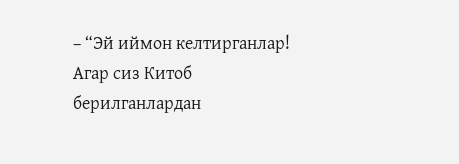– “Эй иймон келтирганлар! Агар сиз Китоб берилганлардан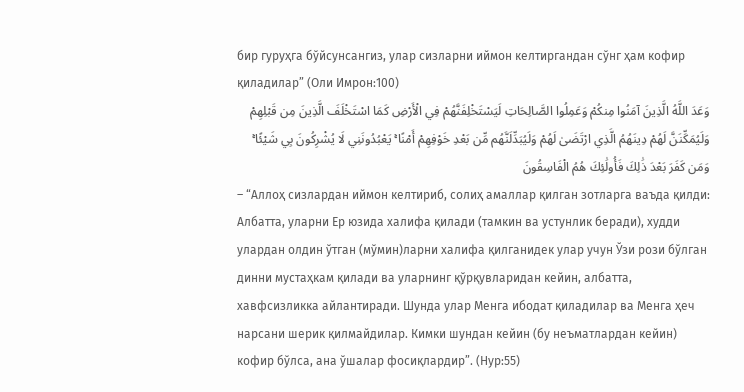бир гуруҳга бўйсунсангиз, улар сизларни иймон келтиргандан сўнг ҳам кофир қиладилар” (Оли Имрон:100)
وَعَدَ اللَّهُ الَّذِينَ آمَنُوا مِنكُمْ وَعَمِلُوا الصَّالِحَاتِ لَيَسْتَخْلِفَنَّهُمْ فِي الْأَرْضِ كَمَا اسْتَخْلَفَ الَّذِينَ مِن قَبْلِهِمْ وَلَيُمَكِّنَنَّ لَهُمْ دِينَهُمُ الَّذِي ارْتَضَىٰ لَهُمْ وَلَيُبَدِّلَنَّهُم مِّن بَعْدِ خَوْفِهِمْ أَمْنًا ۚ يَعْبُدُونَنِي لَا يُشْرِكُونَ بِي شَيْئًا ۚ وَمَن كَفَرَ بَعْدَ ذَٰلِكَ فَأُولَٰئِكَ هُمُ الْفَاسِقُونَ
– “Аллоҳ сизлардан иймон келтириб, солиҳ амаллар қилган зотларга ваъда қилди: Албатта, уларни Ер юзида халифа қилади (тамкин ва устунлик беради), худди улардан олдин ўтган (мўмин)ларни халифа қилганидек улар учун Ўзи рози бўлган динни мустаҳкам қилади ва уларнинг қўрқувларидан кейин, албатта, хавфсизликка айлантиради. Шунда улар Менга ибодат қиладилар ва Менга ҳеч нарсани шерик қилмайдилар. Кимки шундан кейин (бу неъматлардан кейин) кофир бўлса, ана ўшалар фосиқлардир”. (Нур:55)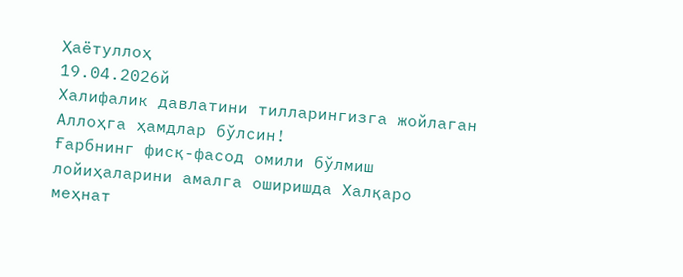Ҳаётуллоҳ
19.04.2026й
Халифалик давлатини тилларингизга жойлаган Аллоҳга ҳамдлар бўлсин!
Ғарбнинг фисқ-фасод омили бўлмиш лойиҳаларини амалга оширишда Халқаро меҳнат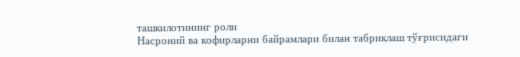ташкилотининг роли
Насроний ва кофирларни байрамлари билан табриклаш тўғрисидаги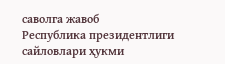саволга жавоб
Республика президентлиги сайловлари ҳукми